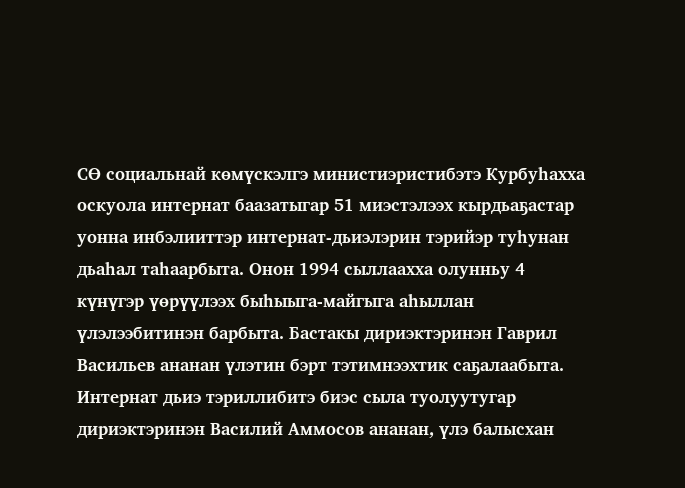СӨ социальнай көмүскэлгэ министиэристибэтэ Курбуһахха оскуола интернат баазатыгар 51 миэстэлээх кырдьаҕастар уонна инбэлииттэр интернат-дьиэлэрин тэрийэр туһунан дьаһал таһаарбыта. Онон 1994 сыллаахха олунньу 4 күнүгэр үөрүүлээх быһыыга-майгыга аһыллан үлэлээбитинэн барбыта. Бастакы дириэктэринэн Гаврил Васильев ананан үлэтин бэрт тэтимнээхтик саҕалаабыта.
Интернат дьиэ тэриллибитэ биэс сыла туолуутугар дириэктэринэн Василий Аммосов ананан, үлэ балысхан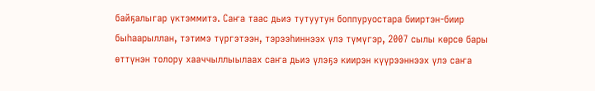байҕалыгар үктэммитэ. Саҥа таас дьиэ тутуутун боппуруостара бииртэн-биир быһаарыллан, тэтимэ түргэтээн, тэрээһиннээх үлэ түмүгэр, 2007 сылы көрсө бары өттүнэн толору хааччыллыылаах саҥа дьиэ үлэҕэ киирэн күүрээннээх үлэ саҥа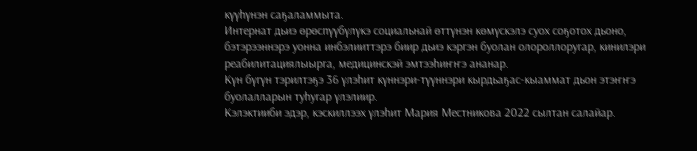күүһүнэн саҕаламмыта.
Интернат дьиэ өрөспүүбүлүкэ социальнай өттүнэн көмүскэлэ суох соҕотох дьоно, бэтэрээннэрэ уонна инбэлииттэрэ биир дьиэ кэргэн буолан олороллоругар, кинилэри реабилитациялыырга, медицинскэй эмтээһиҥҥэ ананар.
Күн бүгүн тэрилтэҕэ 36 үлэһит күннэри-түүннэри кырдьаҕас-кыаммат дьон этэҥҥэ буолалларын туһугар үлэлиир.
Кэлэктииби эдэр, кэскиллээх үлэһит Мария Местникова 2022 сылтан салайар.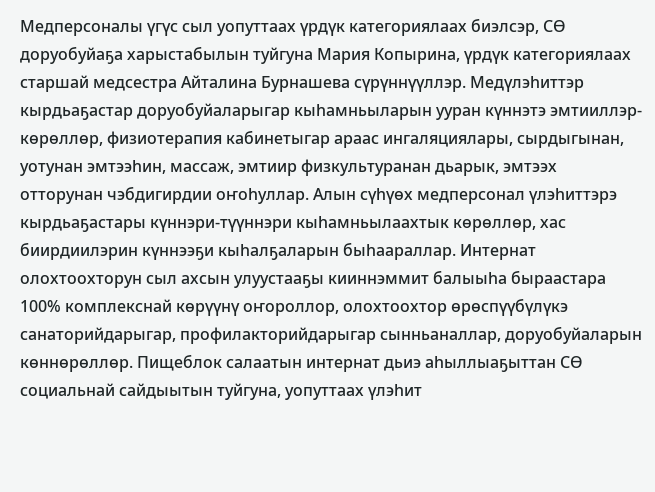Медперсоналы үгүс сыл уопуттаах үрдүк категориялаах биэлсэр, СӨ доруобуйаҕа харыстабылын туйгуна Мария Копырина, үрдүк категориялаах старшай медсестра Айталина Бурнашева сүрүннүүллэр. Медүлэһиттэр кырдьаҕастар доруобуйаларыгар кыһамньыларын ууран күннэтэ эмтииллэр-көрөллөр, физиотерапия кабинетыгар араас ингаляциялары, сырдыгынан, уотунан эмтээһин, массаж, эмтиир физкультуранан дьарык, эмтээх отторунан чэбдигирдии оҥоһуллар. Алын сүһүөх медперсонал үлэһиттэрэ кырдьаҕастары күннэри-түүннэри кыһамньылаахтык көрөллөр, хас биирдиилэрин күннээҕи кыһалҕаларын быһаараллар. Интернат олохтоохторун сыл ахсын улуустааҕы кииннэммит балыыһа быраастара 100% комплекснай көрүүнү оҥороллор, олохтоохтор өрөспүүбүлүкэ санаторийдарыгар, профилакторийдарыгар сынньаналлар, доруобуйаларын көннөрөллөр. Пищеблок салаатын интернат дьиэ аһыллыаҕыттан СӨ социальнай сайдыытын туйгуна, уопуттаах үлэһит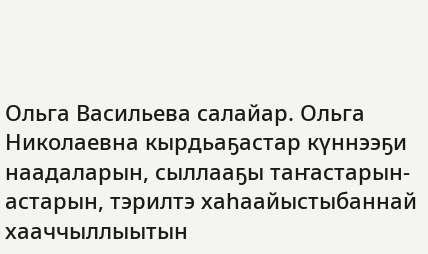Ольга Васильева салайар. Ольга Николаевна кырдьаҕастар күннээҕи наадаларын, сыллааҕы таҥастарын-астарын, тэрилтэ хаһаайыстыбаннай хааччыллыытын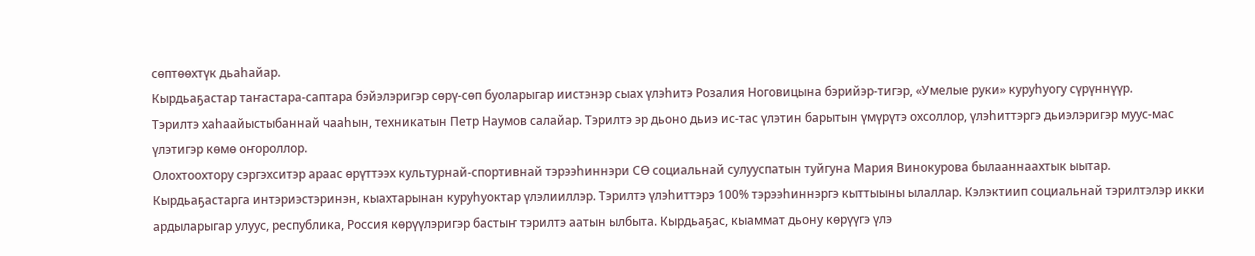сөптөөхтүк дьаһайар.
Кырдьаҕастар таҥастара-саптара бэйэлэригэр сөрү-сөп буоларыгар иистэнэр сыах үлэһитэ Розалия Ноговицына бэрийэр-тигэр, «Умелые руки» куруһуогу сүрүннүүр.
Тэрилтэ хаһаайыстыбаннай чааһын, техникатын Петр Наумов салайар. Тэрилтэ эр дьоно дьиэ ис-тас үлэтин барытын үмүрүтэ охсоллор, үлэһиттэргэ дьиэлэригэр муус-мас үлэтигэр көмө оҥороллор.
Олохтоохтору сэргэхситэр араас өрүттээх культурнай-спортивнай тэрээһиннэри СӨ социальнай сулууспатын туйгуна Мария Винокурова былааннаахтык ыытар. Кырдьаҕастарга интэриэстэринэн, кыахтарынан куруһуоктар үлэлииллэр. Тэрилтэ үлэһиттэрэ 100% тэрээһиннэргэ кыттыыны ылаллар. Кэлэктиип социальнай тэрилтэлэр икки ардыларыгар улуус, республика, Россия көрүүлэригэр бастыҥ тэрилтэ аатын ылбыта. Кырдьаҕас, кыаммат дьону көрүүгэ үлэ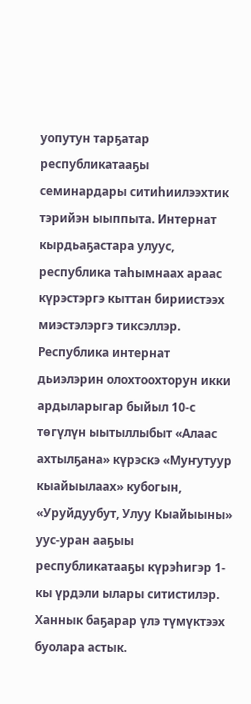уопутун тарҕатар республикатааҕы семинардары ситиһиилээхтик тэрийэн ыыппыта. Интернат кырдьаҕастара улуус, республика таһымнаах араас күрэстэргэ кыттан бириистээх миэстэлэргэ тиксэллэр. Республика интернат дьиэлэрин олохтоохторун икки ардыларыгар быйыл 10-с төгүлүн ыытыллыбыт «Алаас ахтылҕана» күрэскэ «Муҥутуур кыайыылаах» кубогын, «Уруйдуубут, Улуу Кыайыыны» уус-уран ааҕыы республикатааҕы күрэһигэр 1-кы үрдэли ылары ситистилэр.
Ханнык баҕарар үлэ түмүктээх буолара астык.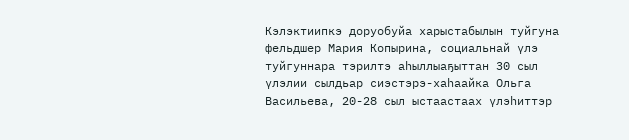Кэлэктиипкэ доруобуйа харыстабылын туйгуна фельдшер Мария Копырина, социальнай үлэ туйгуннара тэрилтэ аһыллыаҕыттан 30 сыл үлэлии сылдьар сиэстэрэ-хаһаайка Ольга Васильева, 20-28 сыл ыстаастаах үлэһиттэр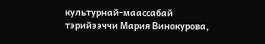культурнай-маассабай тэрийээччи Мария Винокурова,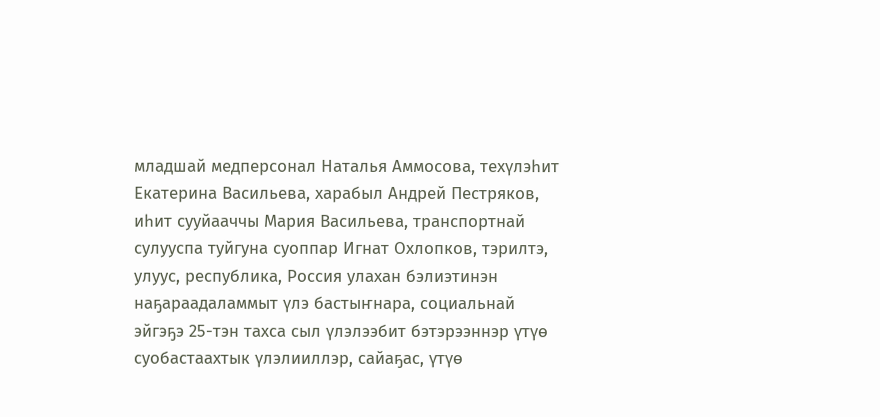младшай медперсонал Наталья Аммосова, техүлэһит Екатерина Васильева, харабыл Андрей Пестряков, иһит сууйааччы Мария Васильева, транспортнай сулууспа туйгуна суоппар Игнат Охлопков, тэрилтэ, улуус, республика, Россия улахан бэлиэтинэн наҕараадаламмыт үлэ бастыҥнара, социальнай эйгэҕэ 25-тэн тахса сыл үлэлээбит бэтэрээннэр үтүө суобастаахтык үлэлииллэр, сайаҕас, үтүө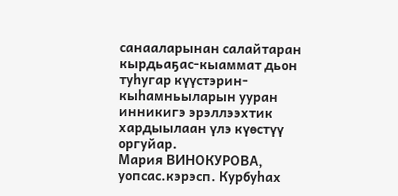санааларынан салайтаран кырдьаҕас-кыаммат дьон туһугар күүстэрин-кыһамньыларын ууран инникигэ эрэллээхтик хардыылаан үлэ күөстүү оргуйар.
Мария ВИНОКУРОВА, уопсас.кэрэсп. Курбуһах